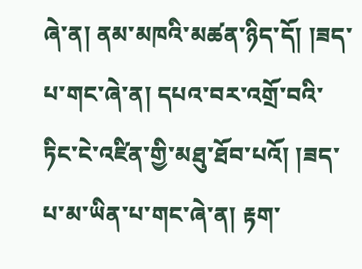ཞེ་ན། ནམ་མཁའི་མཚན་ཉིད་དོ། །ཟད་པ་གང་ཞེ་ན། དཔའ་བར་འགྲོ་བའི་ཏིང་ངེ་འཛིན་གྱི་མཐུ་ཐོབ་པའོ། །ཟད་པ་མ་ཡིན་པ་གང་ཞེ་ན། རྟག་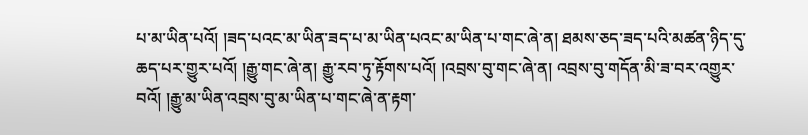པ་མ་ཡིན་པའོ། །ཟད་པའང་མ་ཡིན་ཟད་པ་མ་ཡིན་པའང་མ་ཡིན་པ་གང་ཞེ་ན། ཐམས་ཅད་ཟད་པའི་མཚན་ཉིད་དུ་ཆད་པར་གྱུར་པའོ། །རྒྱུ་གང་ཞེ་ན། རྒྱུ་རབ་ཏུ་རྟོགས་པའོ། །འབྲས་བུ་གང་ཞེ་ན། འབྲས་བུ་གདོན་མི་ཟ་བར་འགྱུར་བའོ། །རྒྱུ་མ་ཡིན་འབྲས་བུ་མ་ཡིན་པ་གང་ཞེ་ན་རྟག་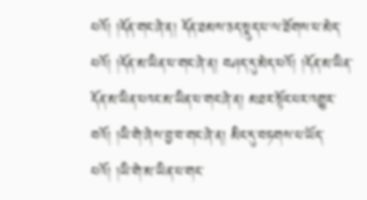པའོ། །དོན་གང་ཞེ་ན། དོན་ཐམས་ཅད་སྡུད་པ་ལ་ཐོགས་པ་མེད་པའོ། །དོན་མ་ཡིན་པ་གང་ཞེ་ན། བཤད་དུ་མེད་པའོ། །དོན་མ་ཡིན་དོན་མ་ཡིན་པའང་མ་ཡིན་པ་གང་ཞེ་ན། མཐར་སྟོང་པར་འགྱུར་བའོ། །ཡི་གེ་ཞེས་བྱ་བ་གང་ཞེ་ན། མིང་དུ་བཏགས་པ་ཡོད་པའོ། །ཡི་གེ་མ་ཡིན་པ་གང་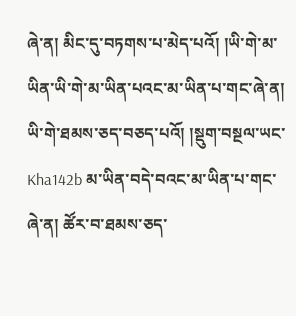ཞེ་ན། མིང་དུ་བཏགས་པ་མེད་པའོ། །ཡི་གེ་མ་ཡིན་ཡི་གེ་མ་ཡིན་པའང་མ་ཡིན་པ་གང་ཞེ་ན། ཡི་གེ་ཐམས་ཅད་བཅད་པའོ། །སྡུག་བསྔལ་ཡང་ Kha142b མ་ཡིན་བདེ་བའང་མ་ཡིན་པ་གང་ཞེ་ན། ཚོར་བ་ཐམས་ཅད་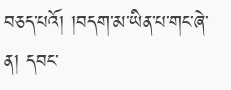བཅད་པའོ། །བདག་མ་ཡིན་པ་གང་ཞེ་ན། དབང་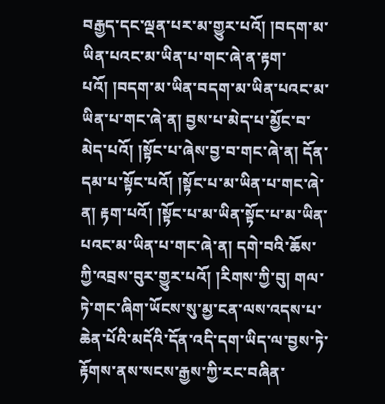བརྒྱད་དང་ལྡན་པར་མ་གྱུར་པའོ། །བདག་མ་ཡིན་པའང་མ་ཡིན་པ་གང་ཞེ་ན་རྟག་པའོ། །བདག་མ་ཡིན་བདག་མ་ཡིན་པའང་མ་ཡིན་པ་གང་ཞེ་ན། བྱས་པ་མེད་པ་མྱོང་བ་མེད་པའོ། །སྟོང་པ་ཞེས་བྱ་བ་གང་ཞེ་ན། དོན་དམ་པ་སྟོང་པའོ། །སྟོང་པ་མ་ཡིན་པ་གང་ཞེ་ན། རྟག་པའོ། །སྟོང་པ་མ་ཡིན་སྟོང་པ་མ་ཡིན་པའང་མ་ཡིན་པ་གང་ཞེ་ན། དགེ་བའི་ཆོས་ཀྱི་འབྲས་བུར་གྱུར་པའོ། །རིགས་ཀྱི་བུ། གལ་ཏེ་གང་ཞིག་ཡོངས་སུ་མྱ་ངན་ལས་འདས་པ་ཆེན་པོའི་མདོའི་དོན་འདི་དག་ཡིད་ལ་བྱས་ཏེ་རྟོགས་ནས་སངས་རྒྱས་ཀྱི་རང་བཞིན་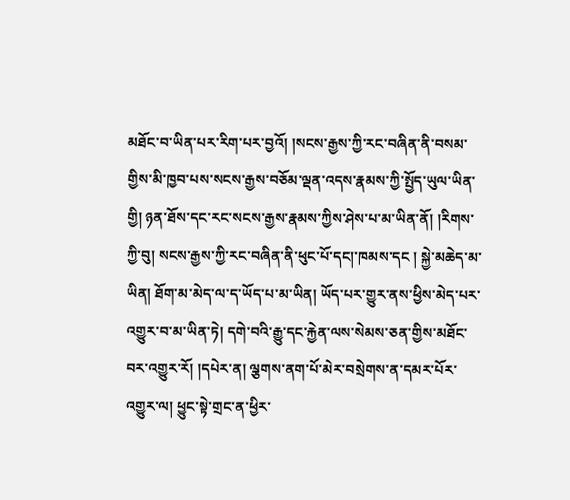མཐོང་བ་ཡིན་པར་རིག་པར་བྱའོ། །སངས་རྒྱས་ཀྱི་རང་བཞིན་ནི་བསམ་གྱིས་མི་ཁྱབ་པས་སངས་རྒྱས་བཅོམ་ལྡན་འདས་རྣམས་ཀྱི་སྤྱོད་ཡུལ་ཡིན་གྱི། ཉན་ཐོས་དང་རང་སངས་རྒྱས་རྣམས་ཀྱིས་ཤེས་པ་མ་ཡིན་ནོ། །རིགས་ཀྱི་བུ། སངས་རྒྱས་ཀྱི་རང་བཞིན་ནི་ཕུང་པོ་དང།་ཁམས་དང ། སྐྱེ་མཆེད་མ་ཡིན། ཐོག་མ་མེད་ལ་ད་ཡོད་པ་མ་ཡིན། ཡོད་པར་གྱུར་ནས་ཕྱིས་མེད་པར་འགྱུར་བ་མ་ཡིན་ཏེ། དགེ་བའི་རྒྱུ་དང་རྐྱེན་ལས་སེམས་ཅན་གྱིས་མཐོང་བར་འགྱུར་རོ། །དཔེར་ན། ལྕགས་ནག་པོ་མེར་བསྲེགས་ན་དམར་པོར་འགྱུར་ལ། ཕྱུང་སྟེ་གྲང་ན་ཕྱིར་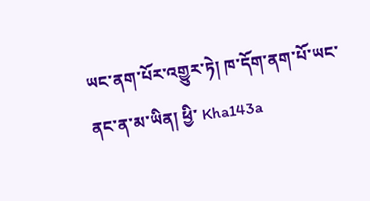ཡང་ནག་པོར་འགྱུར་ཏེ། ཁ་དོག་ནག་པོ་ཡང་ནང་ན་མ་ཡིན། ཕྱི་ Kha143a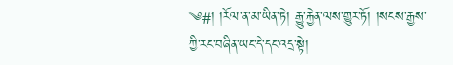༄#། །རོལ་ན་མ་ཡིན་ཏེ། རྒྱུ་རྐྱེན་ལས་གྱུར་ཏོ། །སངས་རྒྱས་ཀྱི་རང་བཞིན་ཡང་དེ་དང་འདྲ་སྟེ།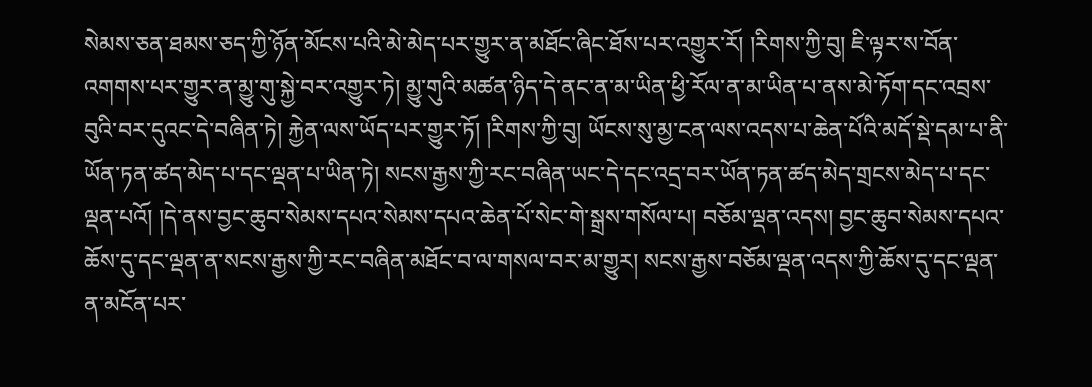སེམས་ཅན་ཐམས་ཅད་ཀྱི་ཉོན་མོངས་པའི་མེ་མེད་པར་གྱུར་ན་མཐོང་ཞིང་ཐོས་པར་འགྱུར་རོ། །རིགས་ཀྱི་བུ། ཇི་ལྟར་ས་བོན་འགགས་པར་གྱུར་ན་མྱུ་གུ་སྐྱེ་བར་འགྱུར་ཏེ། མྱུ་གུའི་མཚན་ཉིད་དེ་ནང་ན་མ་ཡིན་ཕྱི་རོལ་ན་མ་ཡིན་པ་ནས་མེ་ཏོག་དང་འབྲས་བུའི་བར་དུའང་དེ་བཞིན་ཏེ། རྐྱེན་ལས་ཡོད་པར་གྱུར་ཏོ། །རིགས་ཀྱི་བུ། ཡོངས་སུ་མྱ་ངན་ལས་འདས་པ་ཆེན་པོའི་མདོ་སྡེ་དམ་པ་ནི་ཡོན་ཏན་ཚད་མེད་པ་དང་ལྡན་པ་ཡིན་ཏེ། སངས་རྒྱས་ཀྱི་རང་བཞིན་ཡང་དེ་དང་འདྲ་བར་ཡོན་ཏན་ཚད་མེད་གྲངས་མེད་པ་དང་ལྡན་པའོ། །དེ་ནས་བྱང་ཆུབ་སེམས་དཔའ་སེམས་དཔའ་ཆེན་པོ་སེང་གེ་སྒྲས་གསོལ་པ། བཅོམ་ལྡན་འདས། བྱང་ཆུབ་སེམས་དཔའ་ཆོས་དུ་དང་ལྡན་ན་སངས་རྒྱས་ཀྱི་རང་བཞིན་མཐོང་བ་ལ་གསལ་བར་མ་གྱུར། སངས་རྒྱས་བཅོམ་ལྡན་འདས་ཀྱི་ཆོས་དུ་དང་ལྡན་ན་མངོན་པར་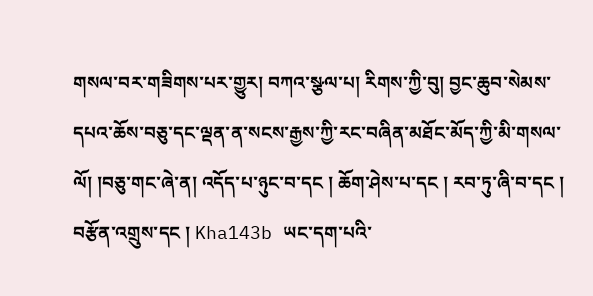གསལ་བར་གཟིགས་པར་གྱུར། བཀའ་སྩལ་པ། རིགས་ཀྱི་བུ། བྱང་ཆུབ་སེམས་དཔའ་ཆོས་བཅུ་དང་ལྡན་ན་སངས་རྒྱས་ཀྱི་རང་བཞིན་མཐོང་མོད་ཀྱི་མི་གསལ་ལོ། །བཅུ་གང་ཞེ་ན། འདོད་པ་ཉུང་བ་དང ། ཆོག་ཤེས་པ་དང ། རབ་ཏུ་ཞི་བ་དང ། བརྩོན་འགྲུས་དང ། Kha143b ཡང་དག་པའི་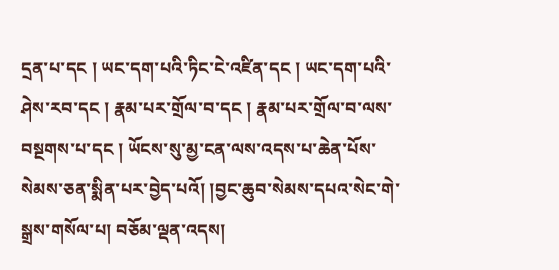དྲན་པ་དང ། ཡང་དག་པའི་ཏིང་ངེ་འཛིན་དང ། ཡང་དག་པའི་ཤེས་རབ་དང ། རྣམ་པར་གྲོལ་བ་དང ། རྣམ་པར་གྲོལ་བ་ལས་བསྔགས་པ་དང ། ཡོངས་སུ་མྱ་ངན་ལས་འདས་པ་ཆེན་པོས་སེམས་ཅན་སྨིན་པར་བྱེད་པའོ། །བྱང་ཆུབ་སེམས་དཔའ་སེང་གེ་སྒྲས་གསོལ་པ། བཅོམ་ལྡན་འདས།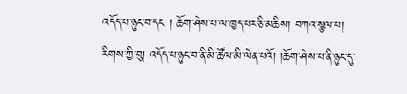འདོད་པ་ཉུང་བ་དང ། ཆོག་ཤེས་པ་ལ་ཁྱད་པར་ཅི་མཆིས། བཀའ་སྩལ་པ། རིགས་ཀྱི་བུ། འདོད་པ་ཉུང་བ་ནི་མི་ཚོལ་མི་ལེན་པའོ། །ཆོག་ཤེས་པ་ནི་ཉུང་དུ་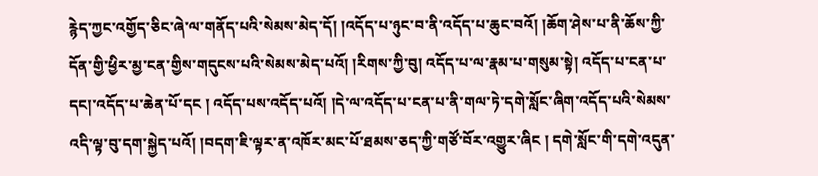རྙེད་ཀྱང་འགྱོད་ཅིང་ཞེ་ལ་གནོད་པའི་སེམས་མེད་དོ། །འདོད་པ་ཉུང་བ་ནི་འདོད་པ་ཆུང་བའོ། །ཆོག་ཤེས་པ་ནི་ཆོས་ཀྱི་དོན་གྱི་ཕྱིར་མྱ་ངན་གྱིས་གདུངས་པའི་སེམས་མེད་པའོ། །རིགས་ཀྱི་བུ། འདོད་པ་ལ་རྣམ་པ་གསུམ་སྟེ། འདོད་པ་ངན་པ་དང།་འདོད་པ་ཆེན་པོ་དང ། འདོད་པས་འདོད་པའོ། །དེ་ལ་འདོད་པ་ངན་པ་ནི་གལ་ཏེ་དགེ་སློང་ཞིག་འདོད་པའི་སེམས་འདི་ལྟ་བུ་དག་སྐྱེད་པའོ། །བདག་ཇི་ལྟར་ན་འཁོར་མང་པོ་ཐམས་ཅད་ཀྱི་གཙོ་བོར་འགྱུར་ཞིང ། དགེ་སློང་གི་དགེ་འདུན་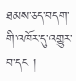ཐམས་ཅད་བདག་གི་འཁོར་དུ་འགྱུར་བ་དང །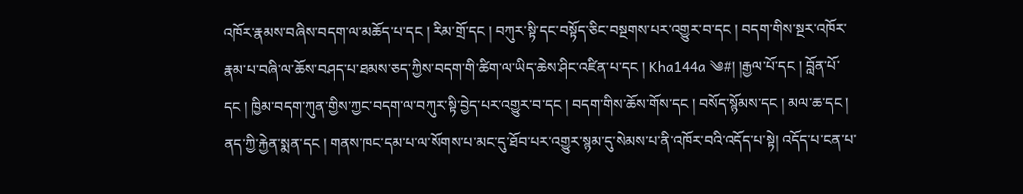འཁོར་རྣམས་བཞིས་བདག་ལ་མཆོད་པ་དང ། རིམ་གྲོ་དང ། བཀུར་སྟི་དང་བསྟོད་ཅིང་བསྔགས་པར་འགྱུར་བ་དང ། བདག་གིས་སྔར་འཁོར་རྣམ་པ་བཞི་ལ་ཆོས་བཤད་པ་ཐམས་ཅད་ཀྱིས་བདག་གི་ཚིག་ལ་ཡིད་ཆེས་ཤིང་འཛིན་པ་དང ། Kha144a ༄#། །རྒྱལ་པོ་དང ། བློན་པོ་དང ། ཁྱིམ་བདག་ཀུན་གྱིས་ཀྱང་བདག་ལ་བཀུར་སྟི་བྱེད་པར་འགྱུར་བ་དང ། བདག་གིས་ཆོས་གོས་དང ། བསོད་སྙོམས་དང ། མལ་ཆ་དང ། ནད་ཀྱི་རྐྱེན་སྨན་དང ། གནས་ཁང་དམ་པ་ལ་སོགས་པ་མང་དུ་ཐོབ་པར་འགྱུར་སྙམ་དུ་སེམས་པ་ནི་འཁོར་བའི་འདོད་པ་སྟེ། འདོད་པ་ངན་པ་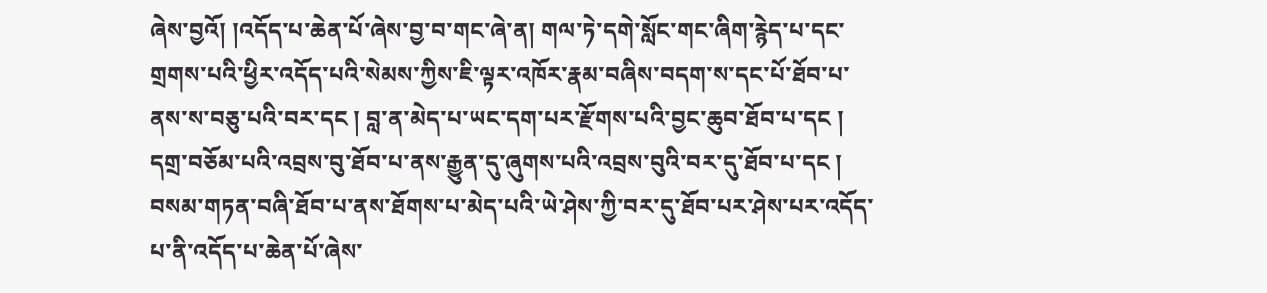ཞེས་བྱའོ། །འདོད་པ་ཆེན་པོ་ཞེས་བྱ་བ་གང་ཞེ་ན། གལ་ཏེ་དགེ་སློང་གང་ཞིག་རྙེད་པ་དང་གྲགས་པའི་ཕྱིར་འདོད་པའི་སེམས་ཀྱིས་ཇི་ལྟར་འཁོར་རྣམ་བཞིས་བདག་ས་དང་པོ་ཐོབ་པ་ནས་ས་བཅུ་པའི་བར་དང ། བླ་ན་མེད་པ་ཡང་དག་པར་རྫོགས་པའི་བྱང་ཆུབ་ཐོབ་པ་དང ། དགྲ་བཅོམ་པའི་འབྲས་བུ་ཐོབ་པ་ནས་རྒྱུན་དུ་ཞུགས་པའི་འབྲས་བུའི་བར་དུ་ཐོབ་པ་དང ། བསམ་གཏན་བཞི་ཐོབ་པ་ནས་ཐོགས་པ་མེད་པའི་ཡེ་ཤེས་ཀྱི་བར་དུ་ཐོབ་པར་ཤེས་པར་འདོད་པ་ནི་འདོད་པ་ཆེན་པོ་ཞེས་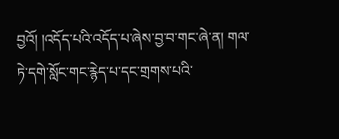བྱའོ། །འདོད་པའི་འདོད་པ་ཞེས་བྱ་བ་གང་ཞེ་ན། གལ་ཏེ་དགེ་སློང་གང་རྙེད་པ་དང་གྲགས་པའི་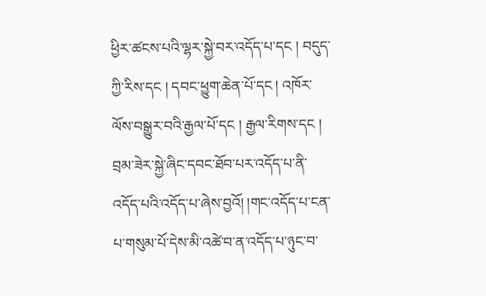ཕྱིར་ཚངས་པའི་ལྷར་སྐྱེ་བར་འདོད་པ་དང ། བདུད་ཀྱི་རིས་དང ། དབང་ཕྱུག་ཆེན་པོ་དང ། འཁོར་ལོས་བསྒྱུར་བའི་རྒྱལ་པོ་དང ། རྒྱལ་རིགས་དང ། བྲམ་ཟེར་སྐྱེ་ཞིང་དབང་ཐོབ་པར་འདོད་པ་ནི་འདོད་པའི་འདོད་པ་ཞེས་བྱའོ། །གང་འདོད་པ་ངན་པ་གསུམ་པོ་དེས་མི་འཚེ་བ་ན་འདོད་པ་ཉུང་བ་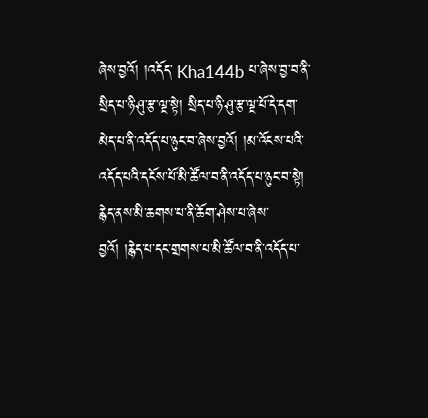ཞེས་བྱའོ། །འདོད་ Kha144b པ་ཞེས་བྱ་བ་ནི་སྲིད་པ་ཉི་ཤུ་རྩ་ལྔ་སྟེ། སྲིད་པ་ཉི་ཤུ་རྩ་ལྔ་པོ་དེ་དག་མེད་པ་ནི་འདོད་པ་ཉུང་བ་ཞེས་བྱའོ། །མ་འོངས་པའི་འདོད་པའི་དངོས་པོ་མི་ཚོལ་བ་ནི་འདོད་པ་ཉུང་བ་སྟེ། རྙེད་ནས་མི་ཆགས་པ་ནི་ཆོག་ཤེས་པ་ཞེས་བྱའོ། །རྙེད་པ་དང་གྲགས་པ་མི་ཚོལ་བ་ནི་འདོད་པ་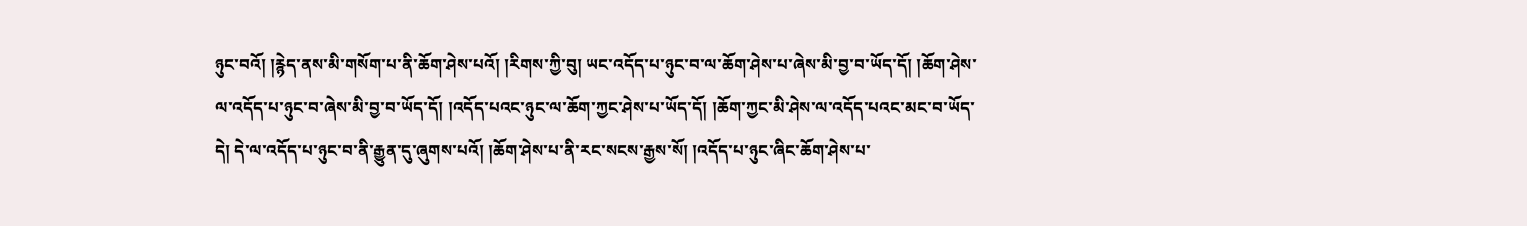ཉུང་བའོ། །རྙེད་ནས་མི་གསོག་པ་ནི་ཆོག་ཤེས་པའོ། །རིགས་ཀྱི་བུ། ཡང་འདོད་པ་ཉུང་བ་ལ་ཆོག་ཤེས་པ་ཞེས་མི་བྱ་བ་ཡོད་དོ། །ཆོག་ཤེས་ལ་འདོད་པ་ཉུང་བ་ཞེས་མི་བྱ་བ་ཡོད་དོ། །འདོད་པའང་ཉུང་ལ་ཆོག་ཀྱང་ཤེས་པ་ཡོད་དོ། །ཆོག་ཀྱང་མི་ཤེས་ལ་འདོད་པའང་མང་བ་ཡོད་དེ། དེ་ལ་འདོད་པ་ཉུང་བ་ནི་རྒྱུན་དུ་ཞུགས་པའོ། །ཆོག་ཤེས་པ་ནི་རང་སངས་རྒྱས་སོ། །འདོད་པ་ཉུང་ཞིང་ཆོག་ཤེས་པ་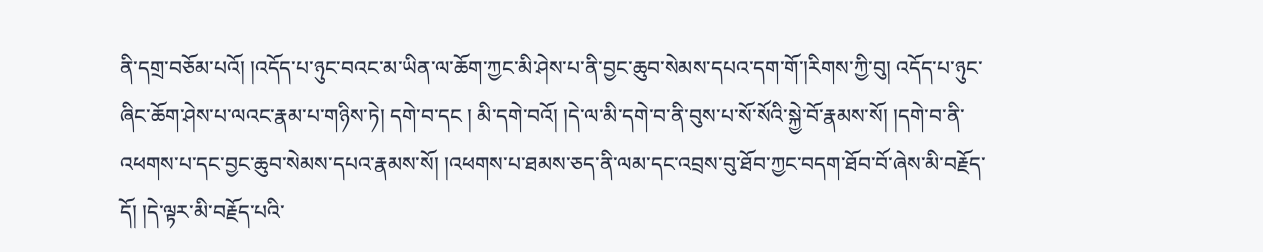ནི་དགྲ་བཅོམ་པའོ། །འདོད་པ་ཉུང་བའང་མ་ཡིན་ལ་ཆོག་ཀྱང་མི་ཤེས་པ་ནི་བྱང་ཆུབ་སེམས་དཔའ་དག་གོ་།རིགས་ཀྱི་བུ། འདོད་པ་ཉུང་ཞིང་ཆོག་ཤེས་པ་ལའང་རྣམ་པ་གཉིས་ཏེ། དགེ་བ་དང ། མི་དགེ་བའོ། །དེ་ལ་མི་དགེ་བ་ནི་བུས་པ་སོ་སོའི་སྐྱེ་བོ་རྣམས་སོ། །དགེ་བ་ནི་འཕགས་པ་དང་བྱང་ཆུབ་སེམས་དཔའ་རྣམས་སོ། །འཕགས་པ་ཐམས་ཅད་ནི་ལམ་དང་འབྲས་བུ་ཐོབ་ཀྱང་བདག་ཐོབ་བོ་ཞེས་མི་བརྗོད་དོ། །དེ་ལྟར་མི་བརྗོད་པའི་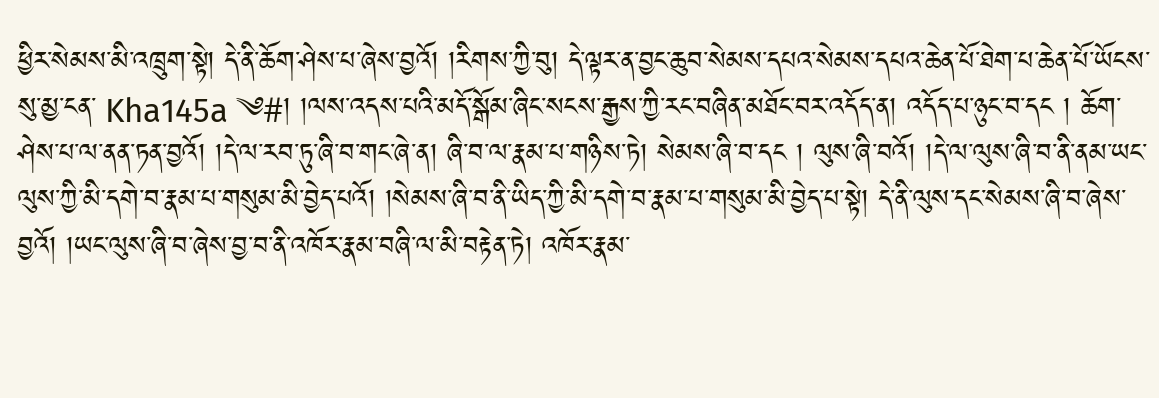ཕྱིར་སེམས་མི་འཁྲུག་སྟེ། དེ་ནི་ཆོག་ཤེས་པ་ཞེས་བྱའོ། །རིགས་ཀྱི་བུ། དེ་ལྟར་ན་བྱང་ཆུབ་སེམས་དཔའ་སེམས་དཔའ་ཆེན་པོ་ཐེག་པ་ཆེན་པོ་ཡོངས་སུ་མྱ་ངན་ Kha145a ༄#། །ལས་འདས་པའི་མདོ་སྒོམ་ཞིང་སངས་རྒྱས་ཀྱི་རང་བཞིན་མཐོང་བར་འདོད་ན། འདོད་པ་ཉུང་བ་དང ། ཆོག་ཤེས་པ་ལ་ནན་ཏན་བྱའོ། །དེ་ལ་རབ་ཏུ་ཞི་བ་གང་ཞེ་ན། ཞི་བ་ལ་རྣམ་པ་གཉིས་ཏེ། སེམས་ཞི་བ་དང ། ལུས་ཞི་བའོ། །དེ་ལ་ལུས་ཞི་བ་ནི་ནམ་ཡང་ལུས་ཀྱི་མི་དགེ་བ་རྣམ་པ་གསུམ་མི་བྱེད་པའོ། །སེམས་ཞི་བ་ནི་ཡིད་ཀྱི་མི་དགེ་བ་རྣམ་པ་གསུམ་མི་བྱེད་པ་སྟེ། དེ་ནི་ལུས་དང་སེམས་ཞི་བ་ཞེས་བྱའོ། །ཡང་ལུས་ཞི་བ་ཞེས་བྱ་བ་ནི་འཁོར་རྣམ་བཞི་ལ་མི་བརྟེན་ཏེ། འཁོར་རྣམ་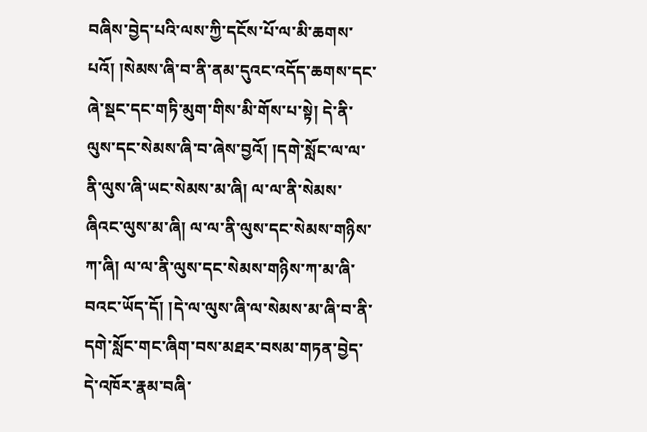བཞིས་བྱེད་པའི་ལས་ཀྱི་དངོས་པོ་ལ་མི་ཆགས་པའོ། །སེམས་ཞི་བ་ནི་ནམ་དུའང་འདོད་ཆགས་དང་ཞེ་སྡང་དང་གཏི་མུག་གིས་མི་གོས་པ་སྟེ། དེ་ནི་ལུས་དང་སེམས་ཞི་བ་ཞེས་བྱའོ། །དགེ་སློང་ལ་ལ་ནི་ལུས་ཞི་ཡང་སེམས་མ་ཞི། ལ་ལ་ནི་སེམས་ཞིའང་ལུས་མ་ཞི། ལ་ལ་ནི་ལུས་དང་སེམས་གཉིས་ཀ་ཞི། ལ་ལ་ནི་ལུས་དང་སེམས་གཉིས་ཀ་མ་ཞི་བའང་ཡོད་དོ། །དེ་ལ་ལུས་ཞི་ལ་སེམས་མ་ཞི་བ་ནི་དགེ་སློང་གང་ཞིག་བས་མཐར་བསམ་གཏན་བྱེད་དེ་འཁོར་རྣམ་བཞི་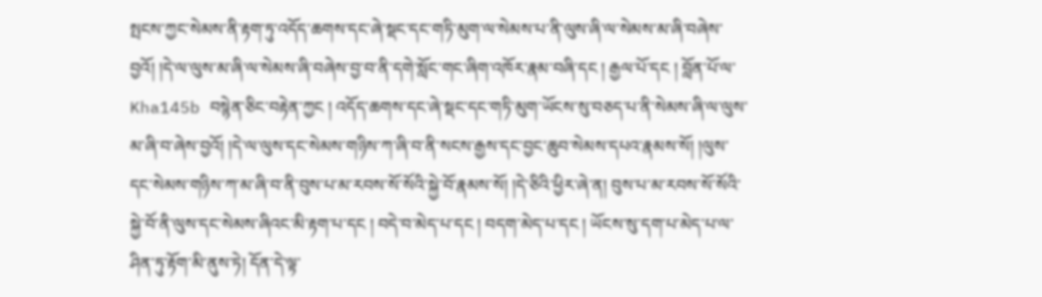སྤངས་ཀྱང་སེམས་ནི་རྟག་ཏུ་འདོད་ཆགས་དང་ཞེ་སྡང་དང་གཏི་མུག་ལ་སེམས་པ་ནི་ལུས་ཞི་ལ་སེམས་མ་ཞི་བཞེས་བྱའོ། །དེ་ལ་ལུས་མ་ཞི་ལ་སེམས་ཞི་བཞེས་བྱ་བ་ནི་དགེ་སློང་གང་ཞིག་འཁོར་རྣམ་བཞི་དང ། རྒྱལ་པོ་དང ། བློན་པོ་ལ་ Kha145b བསྙེན་ཅིང་བརྟེན་ཀྱང ། འདོད་ཆགས་དང་ཞེ་སྡང་དང་གཏི་མུག་ཡོངས་སུ་བཅད་པ་ནི་སེམས་ཞི་ལ་ལུས་མ་ཞི་བ་ཞེས་བྱའོ། །དེ་ལ་ལུས་དང་སེམས་གཉིས་ཀ་ཞི་བ་ནི་སངས་རྒྱས་དང་བྱང་ཆུབ་སེམས་དཔའ་རྣམས་སོ། །ལུས་དང་སེམས་གཉིས་ཀ་མ་ཞི་བ་ནི་བུས་པ་མ་རབས་སོ་སོའི་སྐྱེ་བོ་རྣམས་སོ། །དེ་ཅིའི་ཕྱིར་ཞེ་ན། བུས་པ་མ་རབས་སོ་སོའི་སྐྱེ་བོ་ནི་ལུས་དང་སེམས་ཞིའང་མི་རྟག་པ་དང ། བདེ་བ་མེད་པ་དང ། བདག་མེད་པ་དང ། ཡོངས་སུ་དག་པ་མེད་པ་ལ་ཤིན་ཏུ་རྟོག་མི་ནུས་ཏེ། དོན་དེ་ལྟ་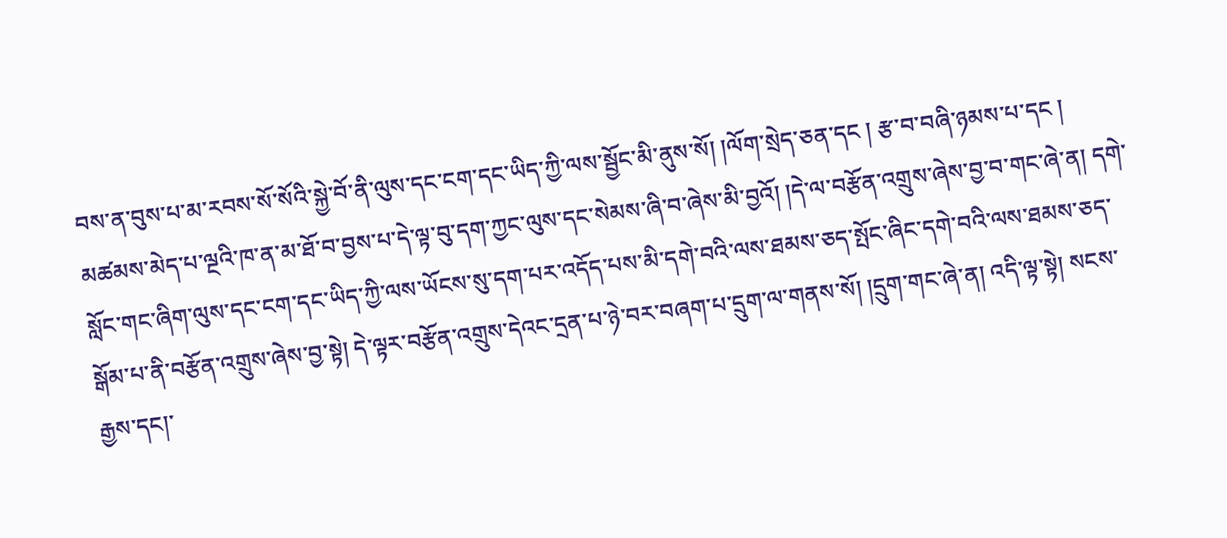བས་ན་བུས་པ་མ་རབས་སོ་སོའི་སྐྱེ་བོ་ནི་ལུས་དང་ངག་དང་ཡིད་ཀྱི་ལས་སྦྱོང་མི་ནུས་སོ། །ལོག་སྲེད་ཅན་དང ། རྩ་བ་བཞི་ཉམས་པ་དང ། མཚམས་མེད་པ་ལྔའི་ཁ་ན་མ་ཐོ་བ་བྱས་པ་དེ་ལྟ་བུ་དག་ཀྱང་ལུས་དང་སེམས་ཞི་བ་ཞེས་མི་བྱའོ། །དེ་ལ་བརྩོན་འགྲུས་ཞེས་བྱ་བ་གང་ཞེ་ན། དགེ་སློང་གང་ཞིག་ལུས་དང་ངག་དང་ཡིད་ཀྱི་ལས་ཡོངས་སུ་དག་པར་འདོད་པས་མི་དགེ་བའི་ལས་ཐམས་ཅད་སྤོང་ཞིང་དགེ་བའི་ལས་ཐམས་ཅད་སྒོམ་པ་ནི་བརྩོན་འགྲུས་ཞེས་བྱ་སྟེ། དེ་ལྟར་བརྩོན་འགྲུས་དེའང་དྲན་པ་ཉེ་བར་བཞག་པ་དྲུག་ལ་གནས་སོ། །དྲུག་གང་ཞེ་ན། འདི་ལྟ་སྟེ། སངས་རྒྱས་དང།་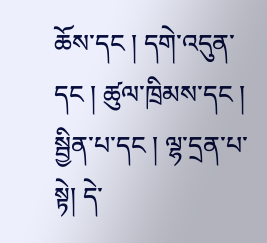ཆོས་དང ། དགེ་འདུན་དང ། ཚུལ་ཁྲིམས་དང ། སྦྱིན་པ་དང ། ལྷ་དྲན་པ་སྟེ། དེ་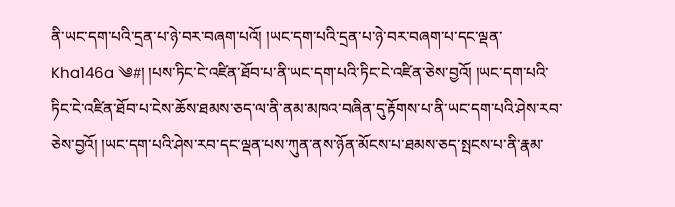ནི་ཡང་དག་པའི་དྲན་པ་ཉེ་བར་བཞག་པའོ། །ཡང་དག་པའི་དྲན་པ་ཉེ་བར་བཞག་པ་དང་ལྡན་ Kha146a ༄#། །པས་ཏིང་ངེ་འཛིན་ཐོབ་པ་ནི་ཡང་དག་པའི་ཏིང་ངེ་འཛིན་ཅེས་བྱའོ། །ཡང་དག་པའི་ཏིང་ངེ་འཛིན་ཐོབ་པ་ངེས་ཆོས་ཐམས་ཅད་ལ་ནི་ནམ་མཁའ་བཞིན་དུ་རྟོགས་པ་ནི་ཡང་དག་པའི་ཤེས་རབ་ཅེས་བྱའོ། །ཡང་དག་པའི་ཤེས་རབ་དང་ལྡན་པས་ཀུན་ནས་ཉོན་མོངས་པ་ཐམས་ཅད་སྤངས་པ་ནི་རྣམ་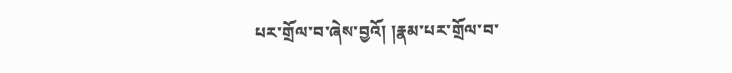པར་གྲོལ་བ་ཞེས་བྱའོ། །རྣམ་པར་གྲོལ་བ་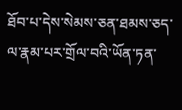ཐོབ་པ་དེས་སེམས་ཅན་ཐམས་ཅད་ལ་རྣམ་པར་གྲོལ་བའི་ཡོན་ཏན་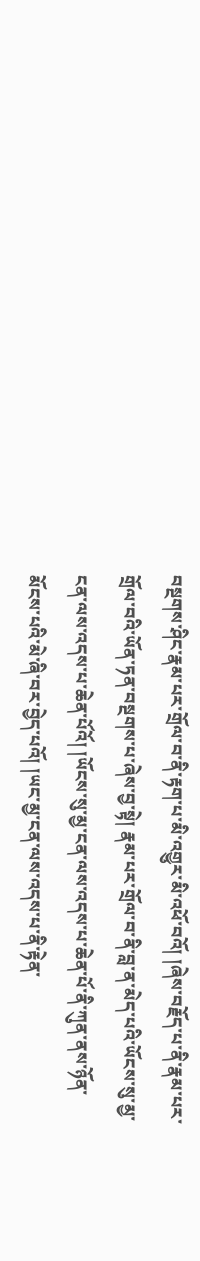བསྔགས་ཤིང་རྣམ་པར་གྲོལ་བ་ནི་རྟག་པ་མི་འགྱུར་མི་འཕོ་བའོ། །ཞེས་བརྗོད་པ་ནི་རྣམ་པར་གྲོལ་བའི་ཡོན་ཏན་བསྔགས་པ་ཞེས་བྱ་སྟེ། རྣམ་པར་གྲོལ་བ་ནི་བླ་ན་མེད་པའི་ཡོངས་སུ་མྱ་ངན་ལས་འདས་པ་ཆེན་པོའོ། །ཡོངས་སུ་མྱ་ངན་ལས་འདས་པ་ཆེན་པོ་ནི་ཀུན་ནས་ཉོན་མོངས་པའི་མེ་ཞི་བར་བྱེད་པའོ། །ཡང་མྱ་ངན་ལས་འདས་པ་ནི་རྟེན་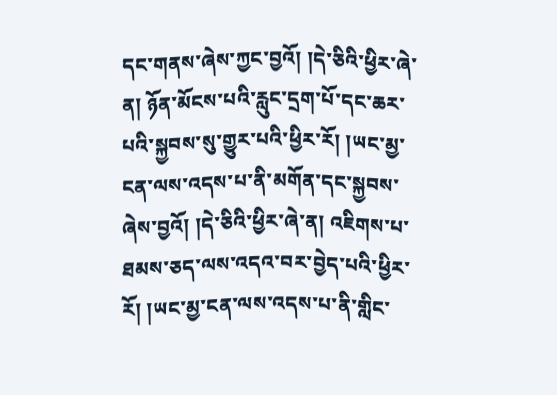དང་གནས་ཞེས་ཀྱང་བྱའོ། །དེ་ཅིའི་ཕྱིར་ཞེ་ན། ཉོན་མོངས་པའི་རླུང་དྲག་པོ་དང་ཆར་པའི་སྐྱབས་སུ་གྱུར་པའི་ཕྱིར་རོ། །ཡང་མྱ་ངན་ལས་འདས་པ་ནི་མགོན་དང་སྐྱབས་ཞེས་བྱའོ། །དེ་ཅིའི་ཕྱིར་ཞེ་ན། འཇིགས་པ་ཐམས་ཅད་ལས་འདའ་བར་བྱེད་པའི་ཕྱིར་རོ། །ཡང་མྱ་ངན་ལས་འདས་པ་ནི་གླིང་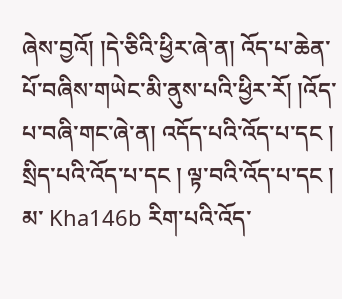ཞེས་བྱའོ། །དེ་ཅིའི་ཕྱིར་ཞེ་ན། འོད་པ་ཆེན་པོ་བཞིས་གཡེང་མི་ནུས་པའི་ཕྱིར་རོ། །འོད་པ་བཞི་གང་ཞེ་ན། འདོད་པའི་འོད་པ་དང ། སྲིད་པའི་འོད་པ་དང ། ལྟ་བའི་འོད་པ་དང ། མ་ Kha146b རིག་པའི་འོད་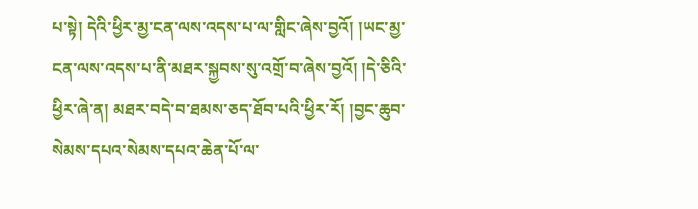པ་སྟེ། དེའི་ཕྱིར་མྱ་ངན་ལས་འདས་པ་ལ་གླིང་ཞེས་བྱའོ། །ཡང་མྱ་ངན་ལས་འདས་པ་ནི་མཐར་སྐྱབས་སུ་འགྲོ་བ་ཞེས་བྱའོ། །དེ་ཅིའི་ཕྱིར་ཞེ་ན། མཐར་བདེ་བ་ཐམས་ཅད་ཐོབ་པའི་ཕྱིར་རོ། །བྱང་ཆུབ་སེམས་དཔའ་སེམས་དཔའ་ཆེན་པོ་ལ་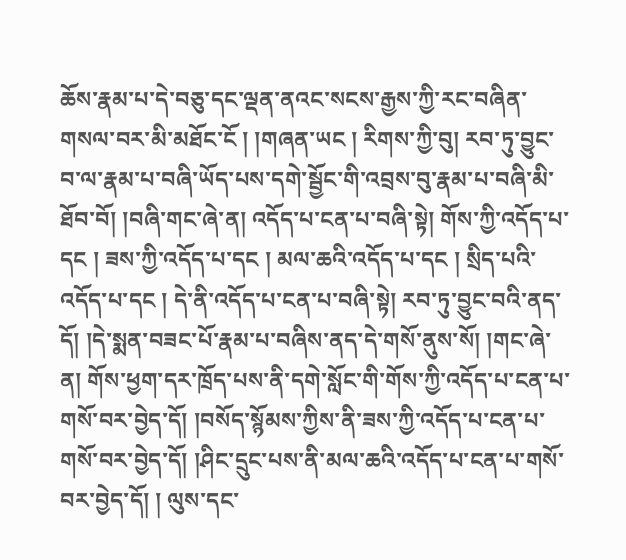ཆོས་རྣམ་པ་དེ་བཅུ་དང་ལྡན་ནའང་སངས་རྒྱས་ཀྱི་རང་བཞིན་གསལ་བར་མི་མཐོང་ངོ ། །གཞན་ཡང ། རིགས་ཀྱི་བུ། རབ་ཏུ་བྱུང་བ་ལ་རྣམ་པ་བཞི་ཡོད་པས་དགེ་སྦྱོང་གི་འབྲས་བུ་རྣམ་པ་བཞི་མི་ཐོབ་བོ། །བཞི་གང་ཞེ་ན། འདོད་པ་ངན་པ་བཞི་སྟེ། གོས་ཀྱི་འདོད་པ་དང ། ཟས་ཀྱི་འདོད་པ་དང ། མལ་ཆའི་འདོད་པ་དང ། སྲིད་པའི་འདོད་པ་དང ། དེ་ནི་འདོད་པ་ངན་པ་བཞི་སྟེ། རབ་ཏུ་བྱུང་བའི་ནད་དོ། །དེ་སྨན་བཟང་པོ་རྣམ་པ་བཞིས་ནད་དེ་གསོ་ནུས་སོ། །གང་ཞེ་ན། གོས་ཕྱག་དར་ཁྲོད་པས་ནི་དགེ་སློང་གི་གོས་ཀྱི་འདོད་པ་ངན་པ་གསོ་བར་བྱེད་དོ། །བསོད་སྙོམས་ཀྱིས་ནི་ཟས་ཀྱི་འདོད་པ་ངན་པ་གསོ་བར་བྱེད་དོ། །ཤིང་དྲུང་པས་ནི་མལ་ཆའི་འདོད་པ་ངན་པ་གསོ་བར་བྱེད་དོ། ། ལུས་དང་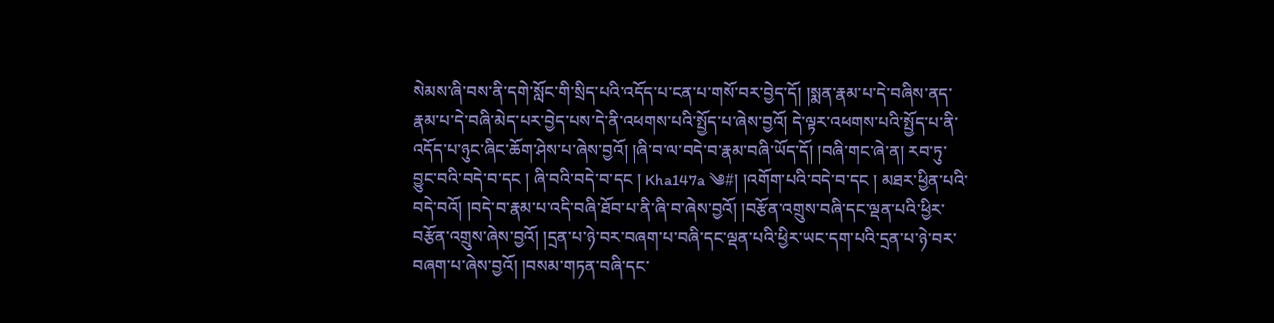སེམས་ཞི་བས་ནི་དགེ་སློང་གི་སྲིད་པའི་འདོད་པ་ངན་པ་གསོ་བར་བྱེད་དོ། །སྨན་རྣམ་པ་དེ་བཞིས་ནད་རྣམ་པ་དེ་བཞི་མེད་པར་བྱེད་པས་དེ་ནི་འཕགས་པའི་སྤྱོད་པ་ཞེས་བྱའོ། དེ་ལྟར་འཕགས་པའི་སྤྱོད་པ་ནི་འདོད་པ་ཉུང་ཞིང་ཆོག་ཤེས་པ་ཞེས་བྱའོ། །ཞི་བ་ལ་བདེ་བ་རྣམ་བཞི་ཡོད་དོ། །བཞི་གང་ཞེ་ན། རབ་ཏུ་བྱུང་བའི་བདེ་བ་དང ། ཞི་བའི་བདེ་བ་དང ། Kha147a ༄#། །འགོག་པའི་བདེ་བ་དང ། མཐར་ཕྱིན་པའི་བདེ་བའོ། །བདེ་བ་རྣམ་པ་འདི་བཞི་ཐོབ་པ་ནི་ཞི་བ་ཞེས་བྱའོ། །བརྩོན་འགྲུས་བཞི་དང་ལྡན་པའི་ཕྱིར་བརྩོན་འགྲུས་ཞེས་བྱའོ། །དྲན་པ་ཉེ་བར་བཞག་པ་བཞི་དང་ལྡན་པའི་ཕྱིར་ཡང་དག་པའི་དྲན་པ་ཉེ་བར་བཞག་པ་ཞེས་བྱའོ། །བསམ་གཏན་བཞི་དང་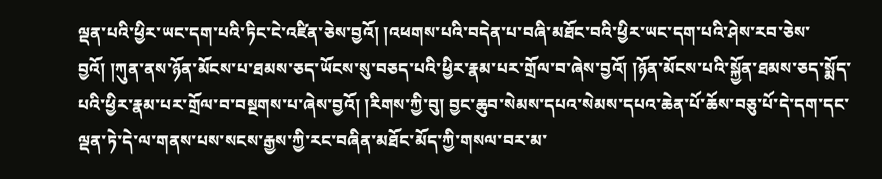ལྡན་པའི་ཕྱིར་ཡང་དག་པའི་ཏིང་ངེ་འཛིན་ཅེས་བྱའོ། །འཕགས་པའི་བདེན་པ་བཞི་མཐོང་བའི་ཕྱིར་ཡང་དག་པའི་ཤེས་རབ་ཅེས་བྱའོ། །ཀུན་ནས་ཉོན་མོངས་པ་ཐམས་ཅད་ཡོངས་སུ་བཅད་པའི་ཕྱིར་རྣམ་པར་གྲོལ་བ་ཞེས་བྱའོ། །ཉོན་མོངས་པའི་སྐྱོན་ཐམས་ཅད་སྨོད་པའི་ཕྱིར་རྣམ་པར་གྲོལ་བ་བསྔགས་པ་ཞེས་བྱའོ། །རིགས་ཀྱི་བུ། བྱང་ཆུབ་སེམས་དཔའ་སེམས་དཔའ་ཆེན་པོ་ཆོས་བཅུ་པོ་དེ་དག་དང་ལྡན་ཏེ་དེ་ལ་གནས་པས་སངས་རྒྱས་ཀྱི་རང་བཞིན་མཐོང་མོད་ཀྱི་གསལ་བར་མ་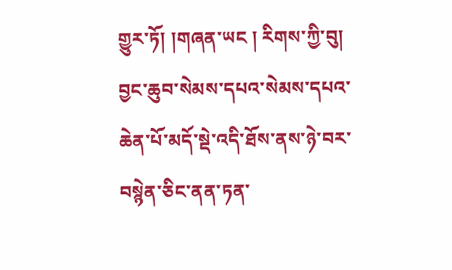གྱུར་ཏོ། །གཞན་ཡང ། རིགས་ཀྱི་བུ། བྱང་ཆུབ་སེམས་དཔའ་སེམས་དཔའ་ཆེན་པོ་མདོ་སྡེ་འདི་ཐོས་ནས་ཉེ་བར་བསྙེན་ཅིང་ནན་ཏན་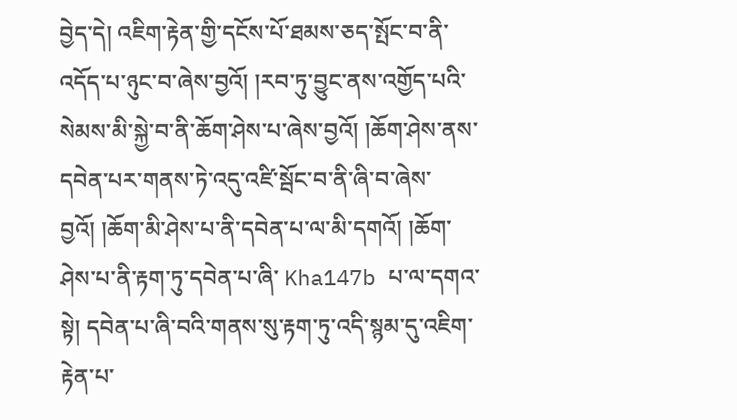བྱེད་དེ། འཇིག་རྟེན་གྱི་དངོས་པོ་ཐམས་ཅད་སྤོང་བ་ནི་འདོད་པ་ཉུང་བ་ཞེས་བྱའོ། །རབ་ཏུ་བྱུང་ནས་འགྱོད་པའི་སེམས་མི་སྐྱེ་བ་ནི་ཆོག་ཤེས་པ་ཞེས་བྱའོ། །ཆོག་ཤེས་ནས་དབེན་པར་གནས་ཏེ་འདུ་འཛི་སྦོང་བ་ནི་ཞི་བ་ཞེས་བྱའོ། །ཆོག་མི་ཤེས་པ་ནི་དབེན་པ་ལ་མི་དགའོ། །ཆོག་ཤེས་པ་ནི་རྟག་ཏུ་དབེན་པ་ཞི་ Kha147b པ་ལ་དགའ་སྟེ། དབེན་པ་ཞི་བའི་གནས་སུ་རྟག་ཏུ་འདི་སྙམ་དུ་འཇིག་རྟེན་པ་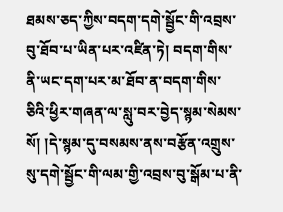ཐམས་ཅད་ཀྱིས་བདག་དགེ་སྦྱོང་གི་འབྲས་བུ་ཐོབ་པ་ཡིན་པར་འཛིན་ཏེ། བདག་གིས་ནི་ཡང་དག་པར་མ་ཐོབ་ན་བདག་གིས་ཅིའི་ཕྱིར་གཞན་ལ་སླུ་བར་བྱེད་སྙམ་སེམས་སོ། །དེ་སྙམ་དུ་བསམས་ནས་བརྩོན་འགྲུས་སུ་དགེ་སྦྱོང་གི་ལམ་གྱི་འབྲས་བུ་སྒོམ་པ་ནི་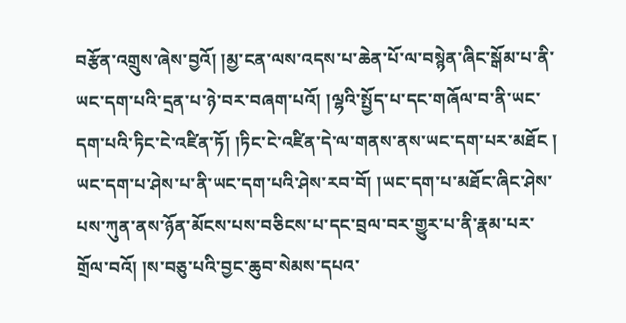བརྩོན་འགྲུས་ཞེས་བྱའོ། །མྱ་ངན་ལས་འདས་པ་ཆེན་པོ་ལ་བསྙེན་ཞིང་སྒོམ་པ་ནི་ཡང་དག་པའི་དྲན་པ་ཉེ་བར་བཞག་པའོ། །ལྷའི་སྤྱོད་པ་དང་གཞོལ་བ་ནི་ཡང་དག་པའི་ཏིང་ངེ་འཛིན་ཏོ། །ཏིང་ངེ་འཛིན་དེ་ལ་གནས་ནས་ཡང་དག་པར་མཐོང ། ཡང་དག་པ་ཤེས་པ་ནི་ཡང་དག་པའི་ཤེས་རབ་བོ། །ཡང་དག་པ་མཐོང་ཞིང་ཤེས་པས་ཀུན་ནས་ཉོན་མོངས་པས་བཅིངས་པ་དང་བྲལ་བར་གྱུར་པ་ནི་རྣམ་པར་གྲོལ་བའོ། །ས་བཅུ་པའི་བྱང་ཆུབ་སེམས་དཔའ་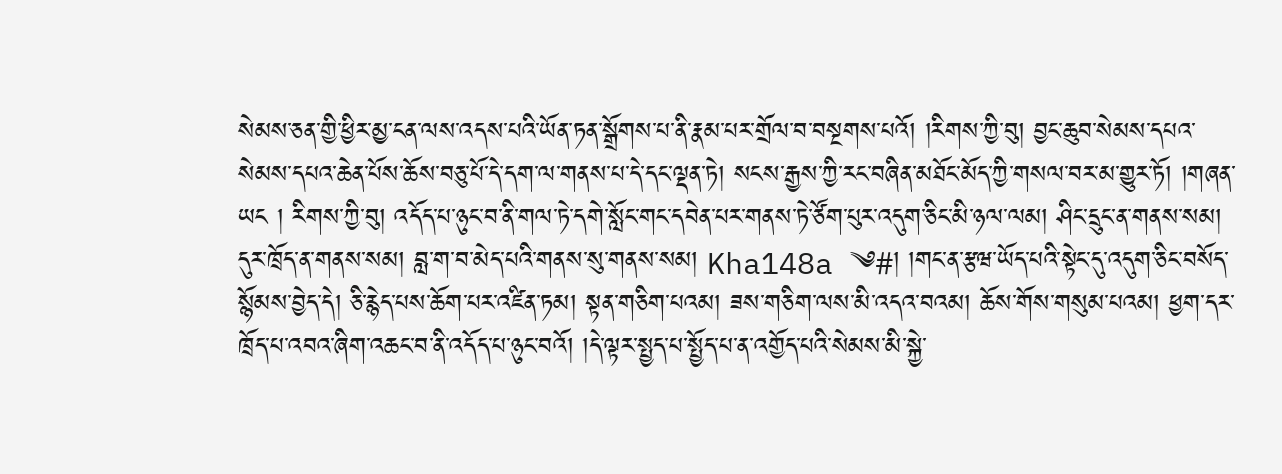སེམས་ཅན་གྱི་ཕྱིར་མྱ་ངན་ལས་འདས་པའི་ཡོན་ཏན་སྒྲོགས་པ་ནི་རྣམ་པར་གྲོལ་བ་བསྔགས་པའོ། །རིགས་ཀྱི་བུ། བྱང་ཆུབ་སེམས་དཔའ་སེམས་དཔའ་ཆེན་པོས་ཆོས་བཅུ་པོ་དེ་དག་ལ་གནས་པ་དེ་དང་ལྡན་ཏེ། སངས་རྒྱས་ཀྱི་རང་བཞིན་མཐོང་མོད་ཀྱི་གསལ་བར་མ་གྱུར་ཏོ། །གཞན་ཡང ། རིགས་ཀྱི་བུ། འདོད་པ་ཉུང་བ་ནི་གལ་ཏེ་དགེ་སློང་གང་དབེན་པར་གནས་ཏེ་ཙོག་པུར་འདུག་ཅིང་མི་ཉལ་ལམ། ཤིང་དྲུང་ན་གནས་སམ། དུར་ཁྲོད་ན་གནས་སམ། བླ་ག་བ་མེད་པའི་གནས་སུ་གནས་སམ། Kha148a ༄#། །གང་ན་རྩཝ་ཡོད་པའི་སྟེང་དུ་འདུག་ཅིང་བསོད་སྙོམས་བྱེད་དེ། ཅི་རྙེད་པས་ཆོག་པར་འཛིན་ཏམ། སྟན་གཅིག་པའམ། ཟས་གཅིག་ལས་མི་འདའ་བའམ། ཆོས་གོས་གསུམ་པའམ། ཕྱག་དར་ཁྲོད་པ་འབའ་ཞིག་འཆང་བ་ནི་འདོད་པ་ཉུང་བའོ། །དེ་ལྟར་སྤྱད་པ་སྤྱོད་པ་ན་འགྱོད་པའི་སེམས་མི་སྐྱེ་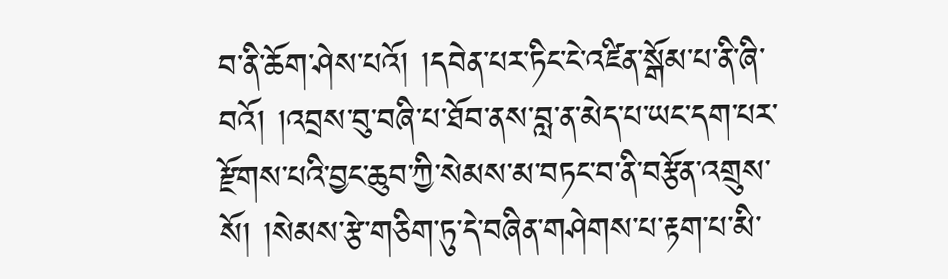བ་ནི་ཆོག་ཤེས་པའོ། །དབེན་པར་ཏིང་ངེ་འཛིན་སྒོམ་པ་ནི་ཞི་བའོ། །འབྲས་བུ་བཞི་པ་ཐོབ་ནས་བླ་ན་མེད་པ་ཡང་དག་པར་རྫོགས་པའི་བྱང་ཆུབ་ཀྱི་སེམས་མ་བཏང་བ་ནི་བརྩོན་འགྲུས་སོ། །སེམས་རྩེ་གཅིག་ཏུ་དེ་བཞིན་གཤེགས་པ་རྟག་པ་མི་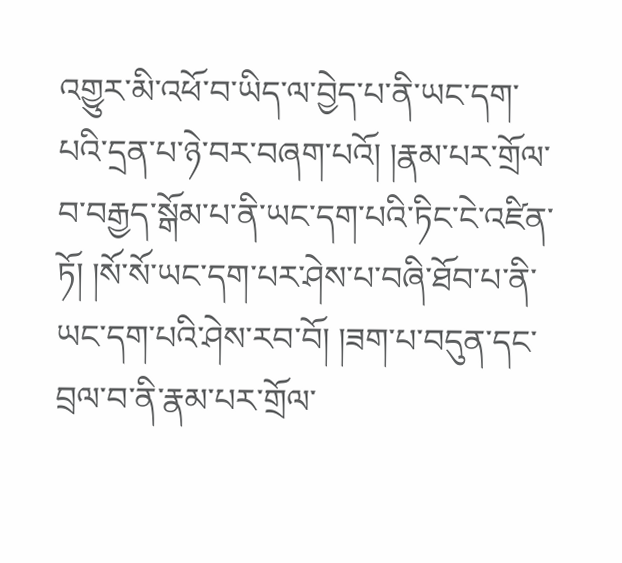འགྱུར་མི་འཕོ་བ་ཡིད་ལ་བྱེད་པ་ནི་ཡང་དག་པའི་དྲན་པ་ཉེ་བར་བཞག་པའོ། །རྣམ་པར་གྲོལ་བ་བརྒྱད་སྒོམ་པ་ནི་ཡང་དག་པའི་ཏིང་ངེ་འཛིན་ཏོ། །སོ་སོ་ཡང་དག་པར་ཤེས་པ་བཞི་ཐོབ་པ་ནི་ཡང་དག་པའི་ཤེས་རབ་བོ། །ཟག་པ་བདུན་དང་བྲལ་བ་ནི་རྣམ་པར་གྲོལ་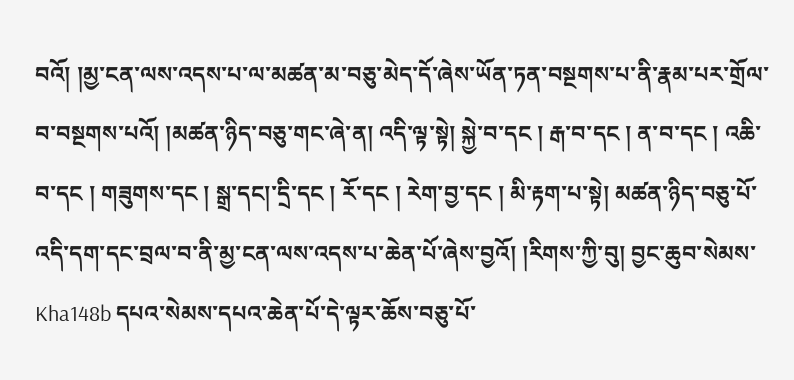བའོ། །མྱ་ངན་ལས་འདས་པ་ལ་མཚན་མ་བཅུ་མེད་དོ་ཞེས་ཡོན་ཏན་བསྔགས་པ་ནི་རྣམ་པར་གྲོལ་བ་བསྔགས་པའོ། །མཚན་ཉིད་བཅུ་གང་ཞེ་ན། འདི་ལྟ་སྟེ། སྐྱེ་བ་དང ། རྒ་བ་དང ། ན་བ་དང ། འཆི་བ་དང ། གཟུགས་དང ། སྒྲ་དང།་དྲི་དང ། རོ་དང ། རེག་བྱ་དང ། མི་རྟག་པ་སྟེ། མཚན་ཉིད་བཅུ་པོ་འདི་དག་དང་བྲལ་བ་ནི་མྱ་ངན་ལས་འདས་པ་ཆེན་པོ་ཞེས་བྱའོ། །རིགས་ཀྱི་བུ། བྱང་ཆུབ་སེམས་ Kha148b དཔའ་སེམས་དཔའ་ཆེན་པོ་དེ་ལྟར་ཆོས་བཅུ་པོ་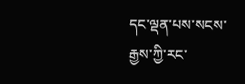དང་ལྡན་པས་སངས་རྒྱས་ཀྱི་རང་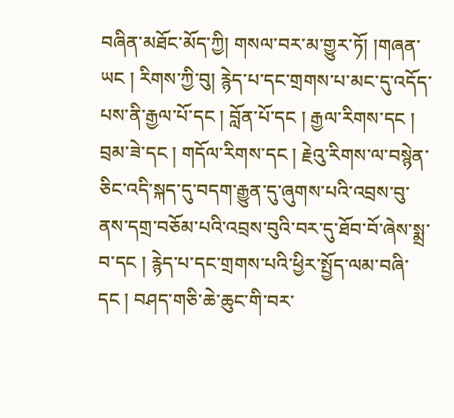བཞིན་མཐོང་མོད་ཀྱི། གསལ་བར་མ་གྱུར་ཏོ། །གཞན་ཡང ། རིགས་ཀྱི་བུ། རྙེད་པ་དང་གྲགས་པ་མང་དུ་འདོད་པས་ནི་རྒྱལ་པོ་དང ། བློན་པོ་དང ། རྒྱལ་རིགས་དང ། བྲམ་ཟེ་དང ། གདོལ་རིགས་དང ། རྗེའུ་རིགས་ལ་བསྙེན་ཅིང་འདི་སྐད་དུ་བདག་རྒྱུན་དུ་ཞུགས་པའི་འབྲས་བུ་ནས་དགྲ་བཅོམ་པའི་འབྲས་བུའི་བར་དུ་ཐོབ་བོ་ཞེས་སྨྲ་བ་དང ། རྙེད་པ་དང་གྲགས་པའི་ཕྱིར་སྤྱོད་ལམ་བཞི་དང ། བཤད་གཅི་ཆེ་ཆུང་གི་བར་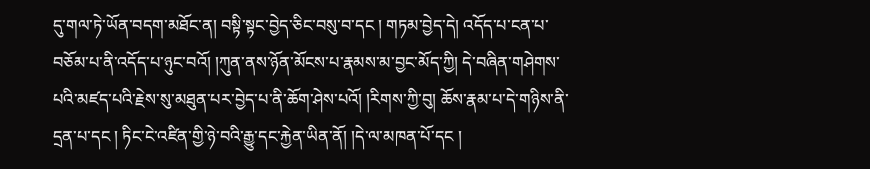དུ་གལ་ཏེ་ཡོན་བདག་མཐོང་ན། བསྟི་སྟང་བྱེད་ཅིང་བསུ་བ་དང ། གཏམ་བྱེད་དེ། འདོད་པ་ངན་པ་བཅོམ་པ་ནི་འདོད་པ་ཉུང་བའོ། །ཀུན་ནས་ཉོན་མོངས་པ་རྣམས་མ་བྱང་མོད་ཀྱི། དེ་བཞིན་གཤེགས་པའི་མཛད་པའི་རྗེས་སུ་མཐུན་པར་བྱེད་པ་ནི་ཆོག་ཤེས་པའོ། །རིགས་ཀྱི་བུ། ཆོས་རྣམ་པ་དེ་གཉིས་ནི་དྲན་པ་དང ། ཏིང་ངེ་འཛིན་གྱི་ཉེ་བའི་རྒྱུ་དང་རྐྱེན་ཡིན་ནོ། །དེ་ལ་མཁན་པོ་དང །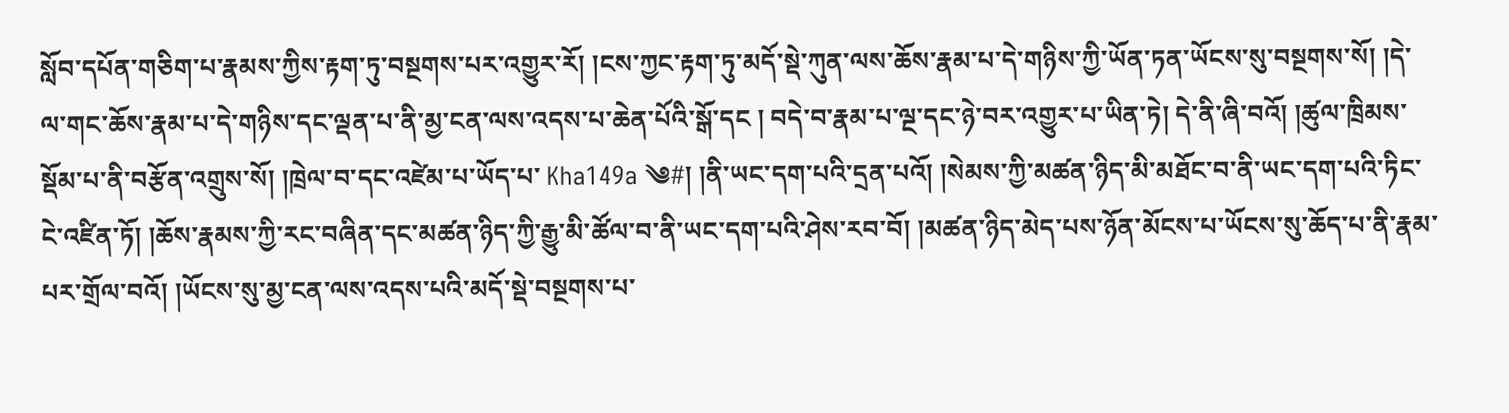སློབ་དཔོན་གཅིག་པ་རྣམས་ཀྱིས་རྟག་ཏུ་བསྔགས་པར་འགྱུར་རོ། །ངས་ཀྱང་རྟག་ཏུ་མདོ་སྡེ་ཀུན་ལས་ཆོས་རྣམ་པ་དེ་གཉིས་ཀྱི་ཡོན་ཏན་ཡོངས་སུ་བསྔགས་སོ། །དེ་ལ་གང་ཆོས་རྣམ་པ་དེ་གཉིས་དང་ལྡན་པ་ནི་མྱ་ངན་ལས་འདས་པ་ཆེན་པོའི་སྒོ་དང ། བདེ་བ་རྣམ་པ་ལྔ་དང་ཉེ་བར་འགྱུར་པ་ཡིན་ཏེ། དེ་ནི་ཞི་བའོ། །ཚུལ་ཁྲིམས་སྡོམ་པ་ནི་བརྩོན་འགྲུས་སོ། །ཁྲེལ་བ་དང་འཛེམ་པ་ཡོད་པ་ Kha149a ༄#། །ནི་ཡང་དག་པའི་དྲན་པའོ། །སེམས་ཀྱི་མཚན་ཉིད་མི་མཐོང་བ་ནི་ཡང་དག་པའི་ཏིང་ངེ་འཛིན་ཏོ། །ཆོས་རྣམས་ཀྱི་རང་བཞིན་དང་མཚན་ཉིད་ཀྱི་རྒྱུ་མི་ཚོལ་བ་ནི་ཡང་དག་པའི་ཤེས་རབ་བོ། །མཚན་ཉིད་མེད་པས་ཉོན་མོངས་པ་ཡོངས་སུ་ཆོད་པ་ནི་རྣམ་པར་གྲོལ་བའོ། །ཡོངས་སུ་མྱ་ངན་ལས་འདས་པའི་མདོ་སྡེ་བསྔགས་པ་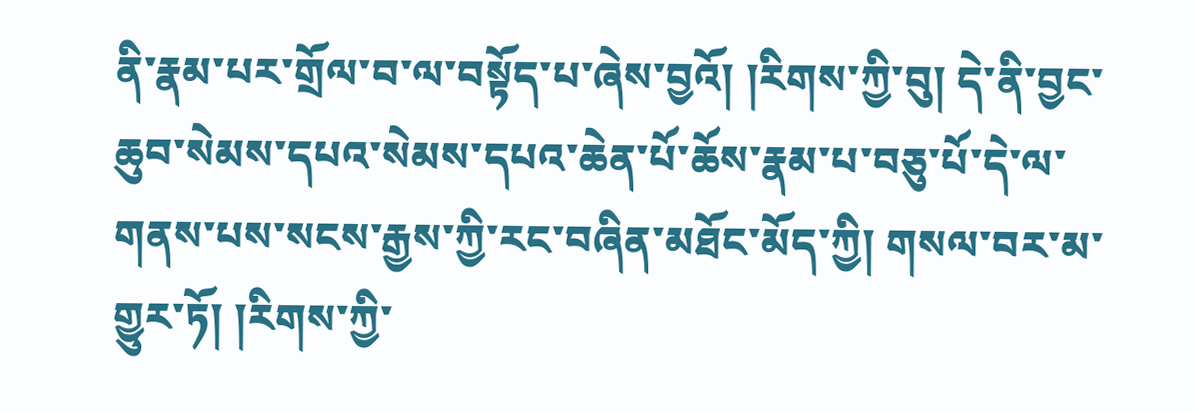ནི་རྣམ་པར་གྲོལ་བ་ལ་བསྟོད་པ་ཞེས་བྱའོ། །རིགས་ཀྱི་བུ། དེ་ནི་བྱང་ཆུབ་སེམས་དཔའ་སེམས་དཔའ་ཆེན་པོ་ཆོས་རྣམ་པ་བཅུ་པོ་དེ་ལ་གནས་པས་སངས་རྒྱས་ཀྱི་རང་བཞིན་མཐོང་མོད་ཀྱི། གསལ་བར་མ་གྱུར་ཏོ། །རིགས་ཀྱི་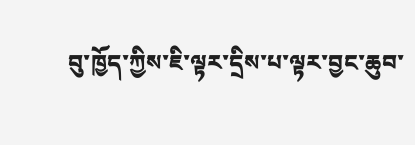བུ་ཁྱོད་ཀྱིས་ཇི་ལྟར་དྲིས་པ་ལྟར་བྱང་ཆུབ་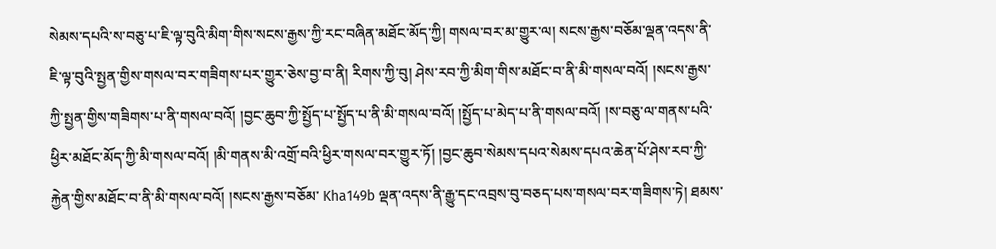སེམས་དཔའི་ས་བཅུ་པ་ཇི་ལྟ་བུའི་མིག་གིས་སངས་རྒྱས་ཀྱི་རང་བཞིན་མཐོང་མོད་ཀྱི། གསལ་བར་མ་གྱུར་ལ། སངས་རྒྱས་བཅོམ་ལྡན་འདས་ནི་ཇི་ལྟ་བུའི་སྤྱན་གྱིས་གསལ་བར་གཟིགས་པར་གྱུར་ཅེས་བྱ་བ་ནི། རིགས་ཀྱི་བུ། ཤེས་རབ་ཀྱི་མིག་གིས་མཐོང་བ་ནི་མི་གསལ་བའོ། །སངས་རྒྱས་ཀྱི་སྤྱན་གྱིས་གཟིགས་པ་ནི་གསལ་བའོ། །བྱང་ཆུབ་ཀྱི་སྤྱོད་པ་སྤྱོད་པ་ནི་མི་གསལ་བའོ། །སྤྱོད་པ་མེད་པ་ནི་གསལ་བའོ། །ས་བཅུ་ལ་གནས་པའི་ཕྱིར་མཐོང་མོད་ཀྱི་མི་གསལ་བའོ། །མི་གནས་མི་འགྲོ་བའི་ཕྱིར་གསལ་བར་གྱུར་ཏོ། །བྱང་ཆུབ་སེམས་དཔའ་སེམས་དཔའ་ཆེན་པོ་ཤེས་རབ་ཀྱི་རྐྱེན་གྱིས་མཐོང་བ་ནི་མི་གསལ་བའོ། །སངས་རྒྱས་བཅོམ་ Kha149b ལྡན་འདས་ནི་རྒྱུ་དང་འབྲས་བུ་བཅད་པས་གསལ་བར་གཟིགས་ཏེ། ཐམས་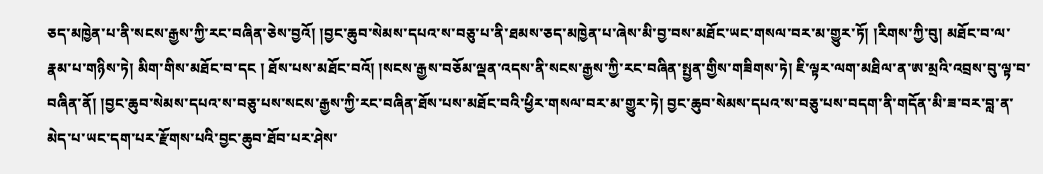ཅད་མཁྱེན་པ་ནི་སངས་རྒྱས་ཀྱི་རང་བཞིན་ཅེས་བྱའོ། །བྱང་ཆུབ་སེམས་དཔའ་ས་བཅུ་པ་ནི་ཐམས་ཅད་མཁྱེན་པ་ཞེས་མི་བྱ་བས་མཐོང་ཡང་གསལ་བར་མ་གྱུར་ཏོ། །རིགས་ཀྱི་བུ། མཐོང་བ་ལ་རྣམ་པ་གཉིས་ཏེ། མིག་གིས་མཐོང་བ་དང ། ཐོས་པས་མཐོང་བའོ། །སངས་རྒྱས་བཅོམ་ལྡན་འདས་ནི་སངས་རྒྱས་ཀྱི་རང་བཞིན་སྤྱན་གྱིས་གཟིགས་ཏེ། ཇི་ལྟར་ལག་མཐིལ་ན་ཨ་མྲའི་འབྲས་བུ་ལྟ་བ་བཞིན་ནོ། །བྱང་ཆུབ་སེམས་དཔའ་ས་བཅུ་པས་སངས་རྒྱས་ཀྱི་རང་བཞིན་ཐོས་པས་མཐོང་བའི་ཕྱིར་གསལ་བར་མ་གྱུར་ཏེ། བྱང་ཆུབ་སེམས་དཔའ་ས་བཅུ་པས་བདག་ནི་གདོན་མི་ཟ་བར་བླ་ན་མེད་པ་ཡང་དག་པར་རྫོགས་པའི་བྱང་ཆུབ་ཐོབ་པར་ཤེས་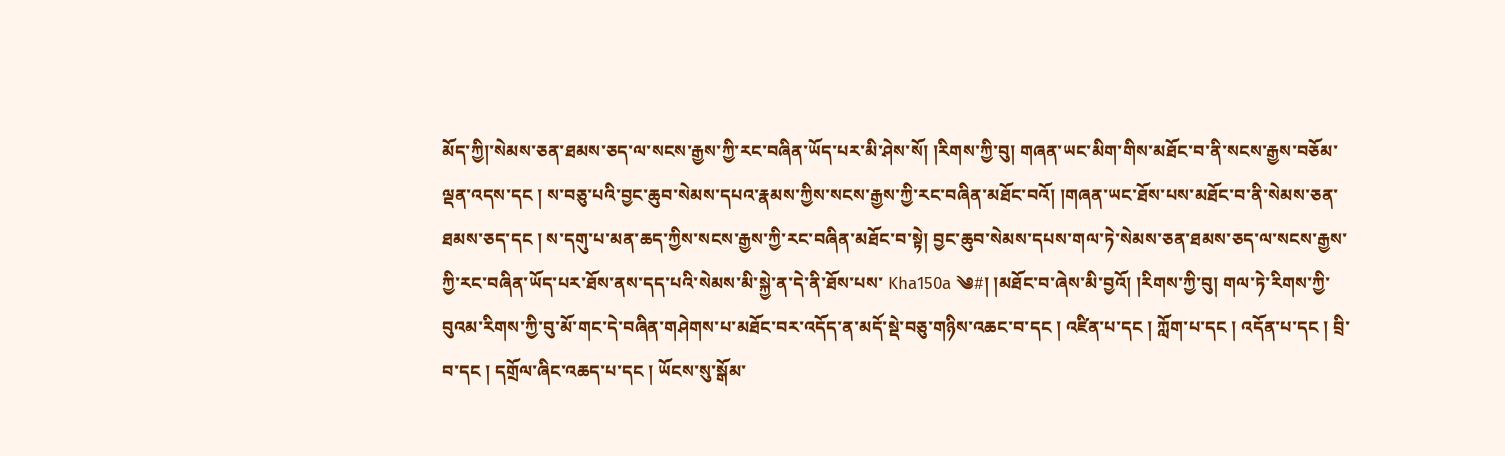མོད་ཀྱི།་སེམས་ཅན་ཐམས་ཅད་ལ་སངས་རྒྱས་ཀྱི་རང་བཞིན་ཡོད་པར་མི་ཤེས་སོ། །རིགས་ཀྱི་བུ། གཞན་ཡང་མིག་གིས་མཐོང་བ་ནི་སངས་རྒྱས་བཅོམ་ལྡན་འདས་དང ། ས་བཅུ་པའི་བྱང་ཆུབ་སེམས་དཔའ་རྣམས་ཀྱིས་སངས་རྒྱས་ཀྱི་རང་བཞིན་མཐོང་བའོ། །གཞན་ཡང་ཐོས་པས་མཐོང་བ་ནི་སེམས་ཅན་ཐམས་ཅད་དང ། ས་དགུ་པ་མན་ཆད་ཀྱིས་སངས་རྒྱས་ཀྱི་རང་བཞིན་མཐོང་བ་སྟེ། བྱང་ཆུབ་སེམས་དཔས་གལ་ཏེ་སེམས་ཅན་ཐམས་ཅད་ལ་སངས་རྒྱས་ཀྱི་རང་བཞིན་ཡོད་པར་ཐོས་ནས་དད་པའི་སེམས་མི་སྐྱེ་ན་དེ་ནི་ཐོས་པས་ Kha150a ༄#། །མཐོང་བ་ཞེས་མི་བྱའོ། །རིགས་ཀྱི་བུ། གལ་ཏེ་རིགས་ཀྱི་བུའམ་རིགས་ཀྱི་བུ་མོ་གང་དེ་བཞིན་གཤེགས་པ་མཐོང་བར་འདོད་ན་མདོ་སྡེ་བཅུ་གཉིས་འཆང་བ་དང ། འཛིན་པ་དང ། ཀློག་པ་དང ། འདོན་པ་དང ། བྲི་བ་དང ། དགྲོལ་ཞིང་འཆད་པ་དང ། ཡོངས་སུ་སྒོམ་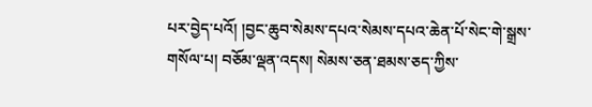པར་བྱེད་པའོ། །བྱང་ཆུབ་སེམས་དཔའ་སེམས་དཔའ་ཆེན་པོ་སེང་གེ་སྒྲས་གསོལ་པ། བཅོམ་ལྡན་འདས། སེམས་ཅན་ཐམས་ཅད་ཀྱིས་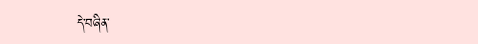དེ་བཞིན་